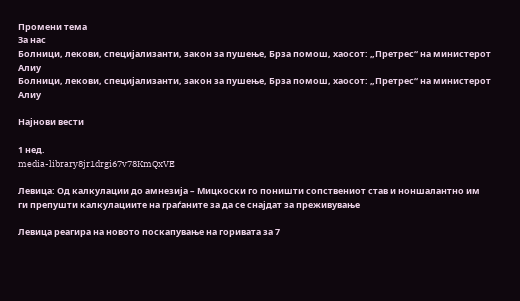Промени тема
За нас
Болници, лекови, специјализанти, закон за пушење, Брза помош, хаосот: „Претрес“ на министерот Алиу
Болници, лекови, специјализанти, закон за пушење, Брза помош, хаосот: „Претрес“ на министерот Алиу

Најнови вести

1 нед.
media-library8jr1drgi67v78KmQxVE

Левица: Од калкулации до амнезија – Мицкоски го поништи сопствениот став и ноншалантно им ги препушти калкулациите на граѓаните за да се снајдат за преживување

Левица реагира на новото поскапување на горивата за 7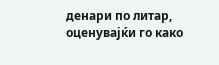денари по литар, оценувајќи го како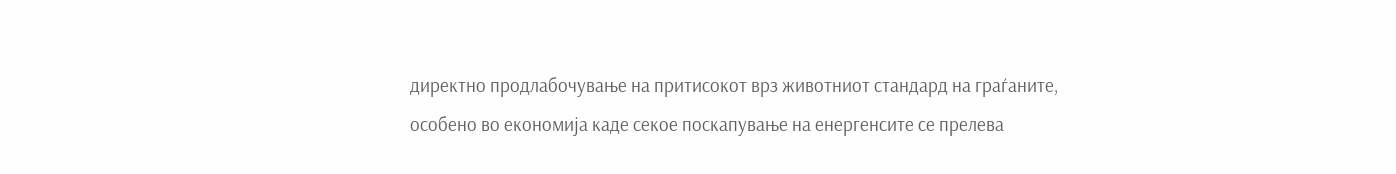директно продлабочување на притисокот врз животниот стандард на граѓаните, особено во економија каде секое поскапување на енергенсите се прелева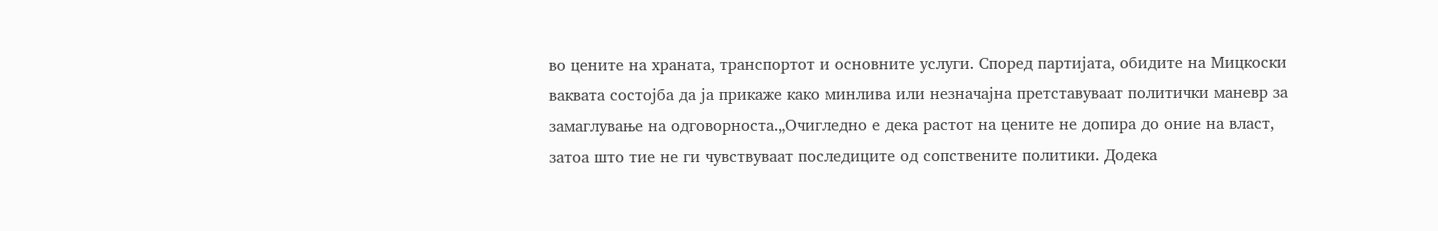во цените на храната, транспортот и основните услуги. Според партијата, обидите на Мицкоски ваквата состојба да ја прикаже како минлива или незначајна претставуваат политички маневр за замаглување на одговорноста.„Очигледно е дека растот на цените не допира до оние на власт, затоа што тие не ги чувствуваат последиците од сопствените политики. Додека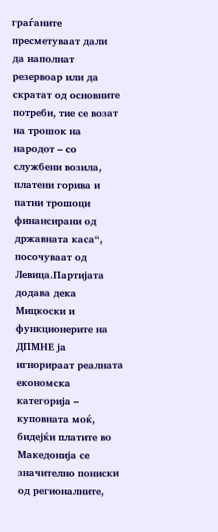граѓаните пресметуваат дали да наполнат резервоар или да скратат од основните потреби, тие се возат на трошок на народот – со службени возила, платени горива и патни трошоци финансирани од државната каса“, посочуваат од Левица.Партијата додава дека Мицкоски и функционерите на ДПМНЕ ја игнорираат реалната економска категорија – куповната моќ, бидејќи платите во Македонија се значително пониски од регионалните,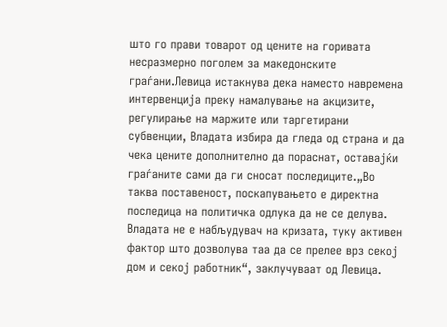што го прави товарот од цените на горивата несразмерно поголем за македонските граѓани.Левица истакнува дека наместо навремена интервенција преку намалување на акцизите, регулирање на маржите или таргетирани субвенции, Владата избира да гледа од страна и да чека цените дополнително да пораснат, оставајќи граѓаните сами да ги сносат последиците.„Во таква поставеност, поскапувањето е директна последица на политичка одлука да не се делува. Владата не е набљудувач на кризата, туку активен фактор што дозволува таа да се прелее врз секој дом и секој работник“, заклучуваат од Левица.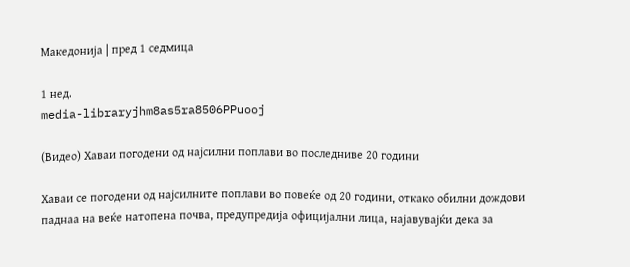Македонија | пред 1 седмица

1 нед.
media-libraryjhm8as5ra8506PPuooj

(Видео) Хаваи погодени од најсилни поплави во последниве 20 години

Хаваи се погодени од најсилните поплави во повеќе од 20 години, откако обилни дождови паднаа на веќе натопена почва, предупредија официјални лица, најавувајќи дека за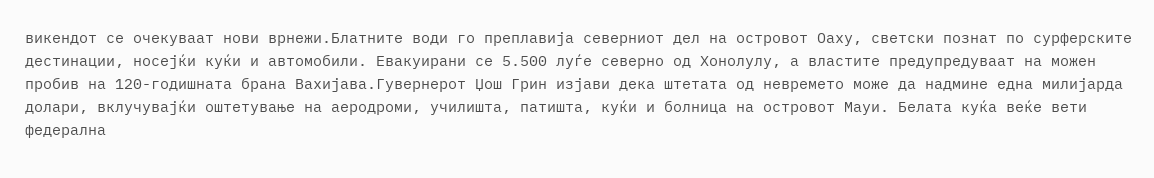викендот се очекуваат нови врнежи.Блатните води го преплавија северниот дел на островот Оаху, светски познат по сурферските дестинации, носејќи куќи и автомобили. Евакуирани се 5.500 луѓе северно од Хонолулу, а властите предупредуваат на можен пробив на 120-годишната брана Вахијава.Гувернерот Џош Грин изјави дека штетата од невремето може да надмине една милијарда долари, вклучувајќи оштетување на аеродроми, училишта, патишта, куќи и болница на островот Мауи. Белата куќа веќе вети федерална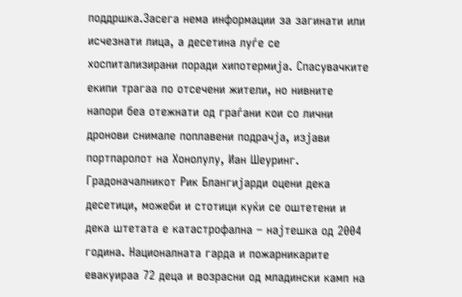поддршка.Засега нема информации за загинати или исчезнати лица, а десетина луѓе се хоспитализирани поради хипотермија. Спасувачките екипи трагаа по отсечени жители, но нивните напори беа отежнати од граѓани кои со лични дронови снимале поплавени подрачја, изјави портпаролот на Хонолулу, Иан Шеуринг. Градоначалникот Рик Блангијарди оцени дека десетици, можеби и стотици куќи се оштетени и дека штетата е катастрофална – најтешка од 2004 година. Националната гарда и пожарникарите евакуираа 72 деца и возрасни од младински камп на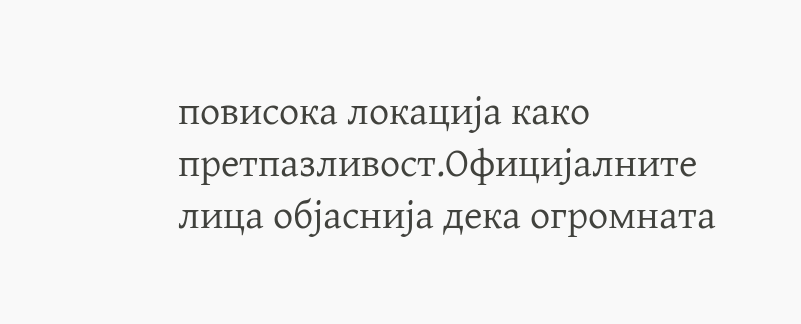повисока локација како претпазливост.Официјалните лица објаснија дека огромната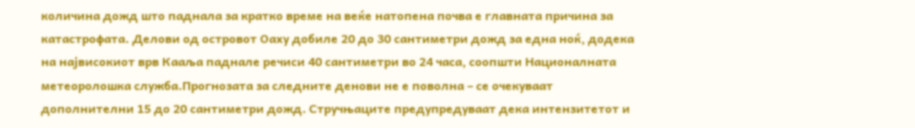количина дожд што паднала за кратко време на веќе натопена почва е главната причина за катастрофата. Делови од островот Оаху добиле 20 до 30 сантиметри дожд за една ноќ, додека на највисокиот врв Кааља паднале речиси 40 сантиметри во 24 часа, соопшти Националната метеоролошка служба.Прогнозата за следните денови не е поволна – се очекуваат дополнителни 15 до 20 сантиметри дожд. Стручњаците предупредуваат дека интензитетот и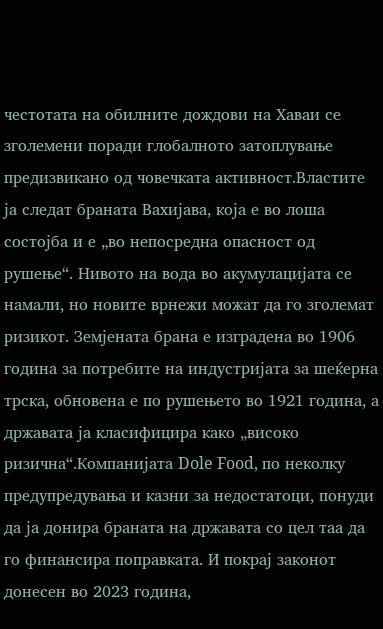честотата на обилните дождови на Хаваи се зголемени поради глобалното затоплување предизвикано од човечката активност.Властите ја следат браната Вахијава, која е во лоша состојба и е „во непосредна опасност од рушење“. Нивото на вода во акумулацијата се намали, но новите врнежи можат да го зголемат ризикот. Земјената брана е изградена во 1906 година за потребите на индустријата за шеќерна трска, обновена е по рушењето во 1921 година, а државата ја класифицира како „високо ризична“.Компанијата Dole Food, по неколку предупредувања и казни за недостатоци, понуди да ја донира браната на државата со цел таа да го финансира поправката. И покрај законот донесен во 2023 година,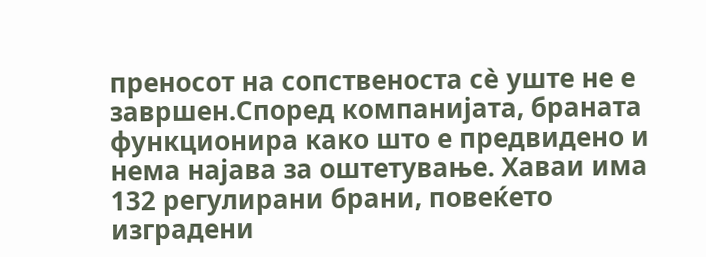преносот на сопственоста сè уште не е завршен.Според компанијата, браната функционира како што е предвидено и нема најава за оштетување. Хаваи има 132 регулирани брани, повеќето изградени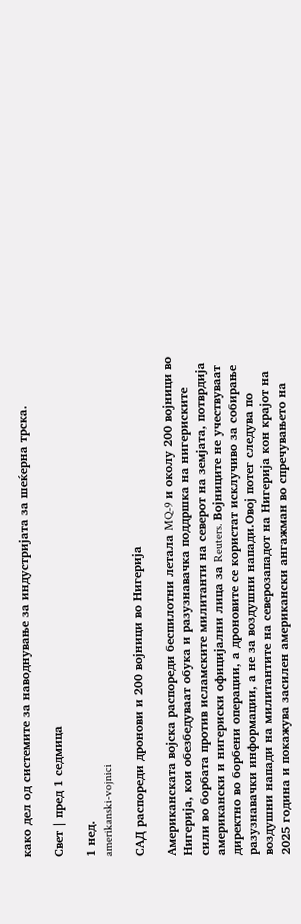како дел од системите за наводнување за индустријата за шеќерна трска.

Свет | пред 1 седмица

1 нед.
amerikanski-vojnici

САД распореди дронови и 200 војници во Нигерија

Американската војска распореди беспилотни летала MQ-9 и околу 200 војници во Нигерија, кои обезбедуваат обука и разузнавачка поддршка на нигериските сили во борбата против исламските милитанти на северот на земјата, потврдија американски и нигериски официјални лица за Reuters. Војниците не учествуваат директно во борбени операции, а дроновите се користат исклучиво за собирање разузнавачки информации, а не за воздушни напади.Овој потег следува по воздушни напади на милитантите на северозападот на Нигерија кон крајот на 2025 година и покажува засилен американски ангажман во спречувањето на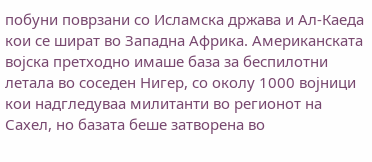побуни поврзани со Исламска држава и Ал-Каеда кои се шират во Западна Африка. Американската војска претходно имаше база за беспилотни летала во соседен Нигер, со околу 1000 војници кои надгледуваа милитанти во регионот на Сахел, но базата беше затворена во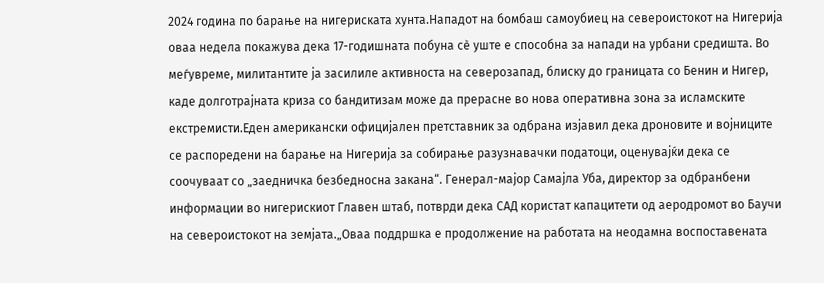2024 година по барање на нигериската хунта.Нападот на бомбаш самоубиец на североистокот на Нигерија оваа недела покажува дека 17-годишната побуна сè уште е способна за напади на урбани средишта. Во меѓувреме, милитантите ја засилиле активноста на северозапад, блиску до границата со Бенин и Нигер, каде долготрајната криза со бандитизам може да прерасне во нова оперативна зона за исламските екстремисти.Еден американски официјален претставник за одбрана изјавил дека дроновите и војниците се распоредени на барање на Нигерија за собирање разузнавачки податоци, оценувајќи дека се соочуваат со „заедничка безбедносна закана“. Генерал-мајор Самајла Уба, директор за одбранбени информации во нигерискиот Главен штаб, потврди дека САД користат капацитети од аеродромот во Баучи на североистокот на земјата.„Оваа поддршка е продолжение на работата на неодамна воспоставената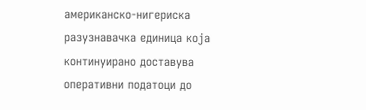американско-нигериска разузнавачка единица која континуирано доставува оперативни податоци до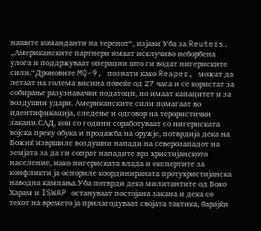нашите команданти на теренот“, изјави Уба за Reuters. „Американските партнери имаат исклучиво неборбена улога и поддржуваат операции што ги водат нигериските сили.“Дроновите MQ-9, познати како Reaper, можат да летaат на голема висина повеќе од 27 часа и се користат за собирање разузнавачки податоци, но имаат капацитет и за воздушни удари. Американските сили помагаат во идентификација, следење и одговор на терористички закани.САД, кои со години соработуваат со нигериската војска преку обука и продажба на оружје, потврдија дека на Божиќ извршиле воздушни напади на северозападот на земјата за да ги сопрат нападите врз христијанското население, иако нигериската влада и експертите за конфликти ја оспориле координираната протухристијанска наводна кампања.Уба потврди дека милитантите од Боко Харам и ISWAP остануваат постојана закана и дека со текот на времето ја прилагодуваат својата тактика, барајќи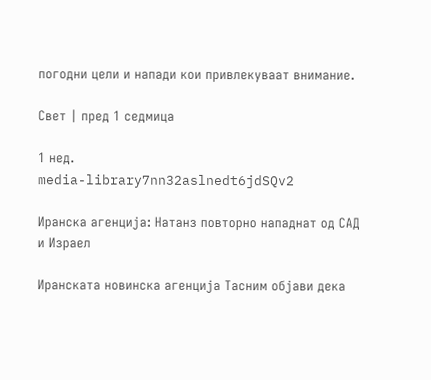погодни цели и напади кои привлекуваат внимание.

Свет | пред 1 седмица

1 нед.
media-library7nn32aslnedt6jdSQv2

Иранска агенција: Натанз повторно нападнат од САД и Израел

Иранската новинска агенција Тасним објави дека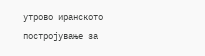утрово иранското постројување за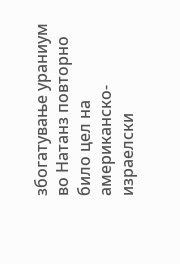збогатување ураниум во Натанз повторно било цел на американско-израелски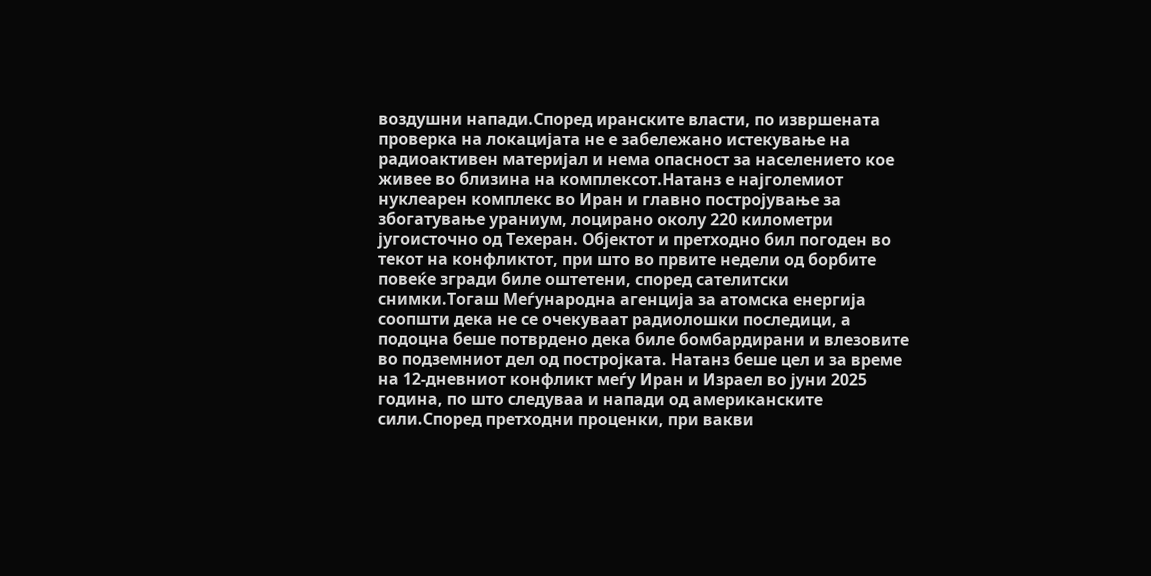воздушни напади.Според иранските власти, по извршената проверка на локацијата не е забележано истекување на радиоактивен материјал и нема опасност за населението кое живее во близина на комплексот.Натанз е најголемиот нуклеарен комплекс во Иран и главно постројување за збогатување ураниум, лоцирано околу 220 километри југоисточно од Техеран. Објектот и претходно бил погоден во текот на конфликтот, при што во првите недели од борбите повеќе згради биле оштетени, според сателитски снимки.Тогаш Меѓународна агенција за атомска енергија соопшти дека не се очекуваат радиолошки последици, а подоцна беше потврдено дека биле бомбардирани и влезовите во подземниот дел од постројката. Натанз беше цел и за време на 12-дневниот конфликт меѓу Иран и Израел во јуни 2025 година, по што следуваа и напади од американските сили.Според претходни проценки, при вакви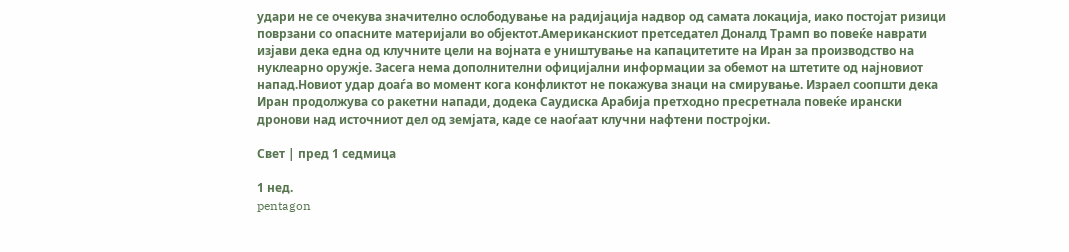удари не се очекува значително ослободување на радијација надвор од самата локација, иако постојат ризици поврзани со опасните материјали во објектот.Американскиот претседател Доналд Трамп во повеќе наврати изјави дека една од клучните цели на војната е уништување на капацитетите на Иран за производство на нуклеарно оружје. Засега нема дополнителни официјални информации за обемот на штетите од најновиот напад.Новиот удар доаѓа во момент кога конфликтот не покажува знаци на смирување. Израел соопшти дека Иран продолжува со ракетни напади, додека Саудиска Арабија претходно пресретнала повеќе ирански дронови над источниот дел од земјата, каде се наоѓаат клучни нафтени постројки.

Свет | пред 1 седмица

1 нед.
pentagon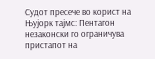Судот пресече во корист на Њујорк тајмс: Пентагон незаконски го ограничува пристапот на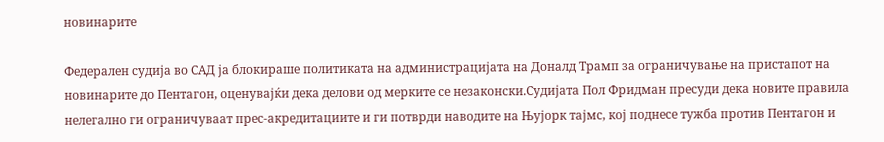новинарите

Федерален судија во САД ја блокираше политиката на администрацијата на Доналд Трамп за ограничување на пристапот на новинарите до Пентагон, оценувајќи дека делови од мерките се незаконски.Судијата Пол Фридман пресуди дека новите правила нелегално ги ограничуваат прес-акредитациите и ги потврди наводите на Њујорк тајмс, кој поднесе тужба против Пентагон и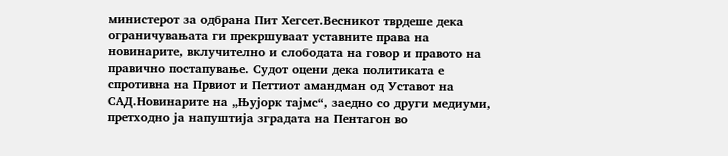министерот за одбрана Пит Хегсет.Весникот тврдеше дека ограничувањата ги прекршуваат уставните права на новинарите, вклучително и слободата на говор и правото на правично постапување. Судот оцени дека политиката е спротивна на Првиот и Петтиот амандман од Уставот на САД.Новинарите на „Њујорк тајмс“, заедно со други медиуми, претходно ја напуштија зградата на Пентагон во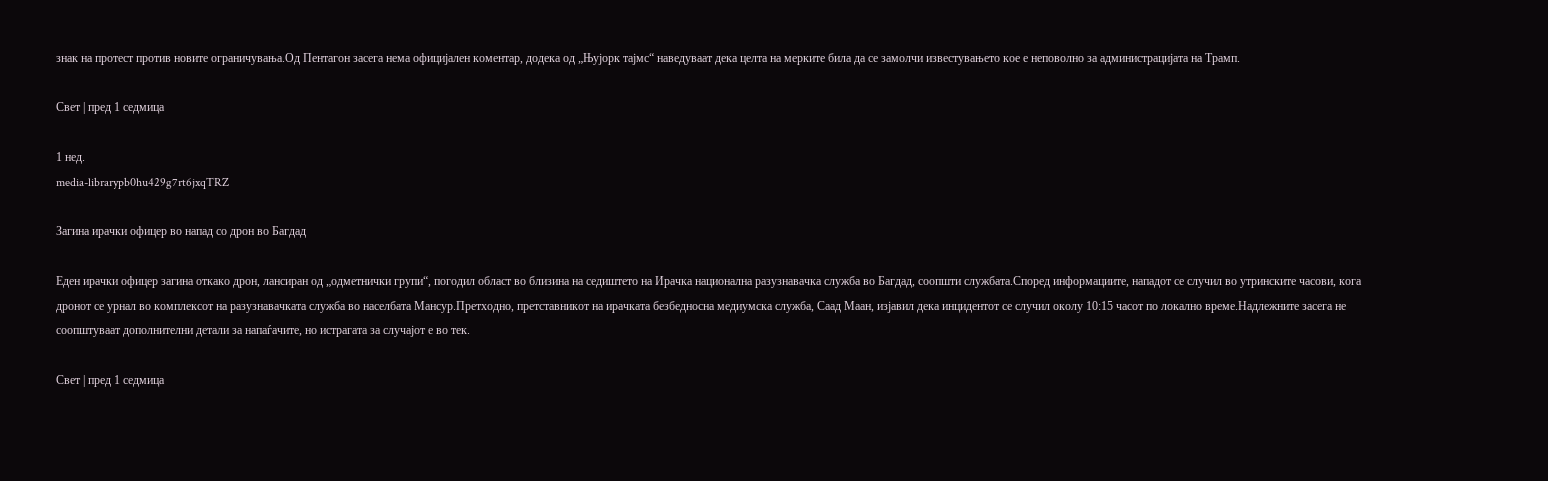знак на протест против новите ограничувања.Од Пентагон засега нема официјален коментар, додека од „Њујорк тајмс“ наведуваат дека целта на мерките била да се замолчи известувањето кое е неповолно за администрацијата на Трамп.

Свет | пред 1 седмица

1 нед.
media-librarypb0hu429g7rt6jxqTRZ

Загина ирачки офицер во напад со дрон во Багдад

Еден ирачки офицер загина откако дрон, лансиран од „одметнички групи“, погодил област во близина на седиштето на Ирачка национална разузнавачка служба во Багдад, соопшти службата.Според информациите, нападот се случил во утринските часови, кога дронот се урнал во комплексот на разузнавачката служба во населбата Мансур.Претходно, претставникот на ирачката безбедносна медиумска служба, Саад Маан, изјавил дека инцидентот се случил околу 10:15 часот по локално време.Надлежните засега не соопштуваат дополнителни детали за напаѓачите, но истрагата за случајот е во тек.

Свет | пред 1 седмица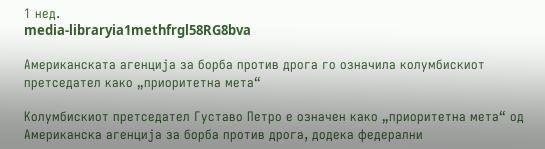1 нед.
media-libraryia1methfrgl58RG8bva

Американската агенција за борба против дрога го означила колумбискиот претседател како „приоритетна мета“

Колумбискиот претседател Густаво Петро е означен како „приоритетна мета“ од Американска агенција за борба против дрога, додека федерални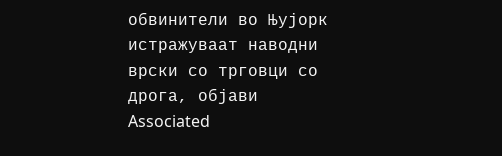обвинители во Њујорк истражуваат наводни врски со трговци со дрога, објави Associated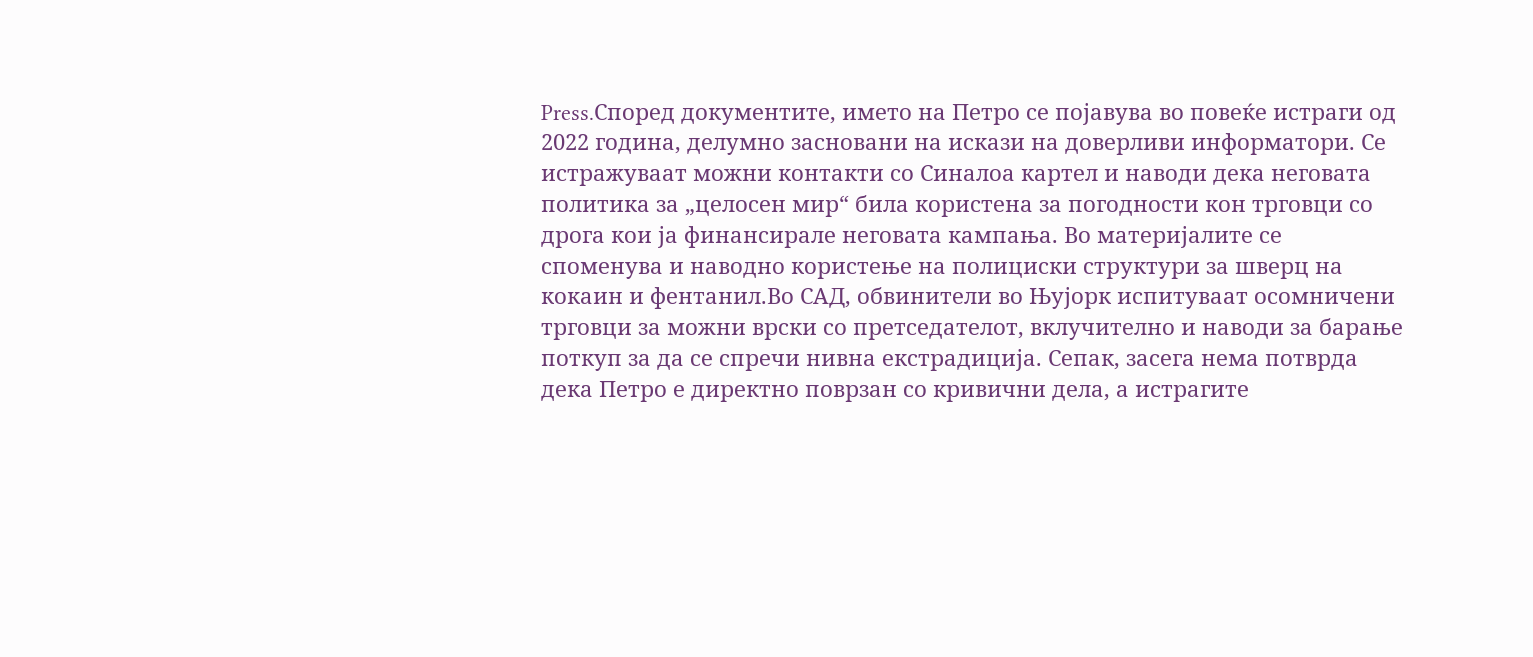Press.Според документите, името на Петро се појавува во повеќе истраги од 2022 година, делумно засновани на искази на доверливи информатори. Се истражуваат можни контакти со Синалоа картел и наводи дека неговата политика за „целосен мир“ била користена за погодности кон трговци со дрога кои ја финансирале неговата кампања. Во материјалите се споменува и наводно користење на полициски структури за шверц на кокаин и фентанил.Во САД, обвинители во Њујорк испитуваат осомничени трговци за можни врски со претседателот, вклучително и наводи за барање поткуп за да се спречи нивна екстрадиција. Сепак, засега нема потврда дека Петро е директно поврзан со кривични дела, а истрагите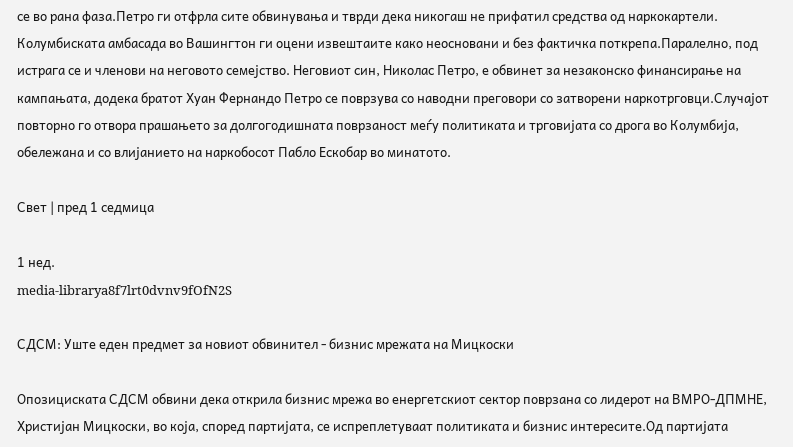се во рана фаза.Петро ги отфрла сите обвинувања и тврди дека никогаш не прифатил средства од наркокартели. Колумбиската амбасада во Вашингтон ги оцени извештаите како неосновани и без фактичка поткрепа.Паралелно, под истрага се и членови на неговото семејство. Неговиот син, Николас Петро, е обвинет за незаконско финансирање на кампањата, додека братот Хуан Фернандо Петро се поврзува со наводни преговори со затворени наркотрговци.Случајот повторно го отвора прашањето за долгогодишната поврзаност меѓу политиката и трговијата со дрога во Колумбија, обележана и со влијанието на наркобосот Пабло Ескобар во минатото.

Свет | пред 1 седмица

1 нед.
media-librarya8f7lrt0dvnv9fOfN2S

СДСМ: Уште еден предмет за новиот обвинител - бизнис мрежата на Мицкоски

Опозициската СДСМ обвини дека открила бизнис мрежа во енергетскиот сектор поврзана со лидерот на ВМРО-ДПМНЕ, Христијан Мицкоски, во која, според партијата, се испреплетуваат политиката и бизнис интересите.Од партијата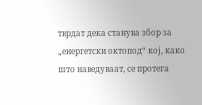тврдат дека станува збор за „енергетски октопод“ кој, како што наведуваат, се протега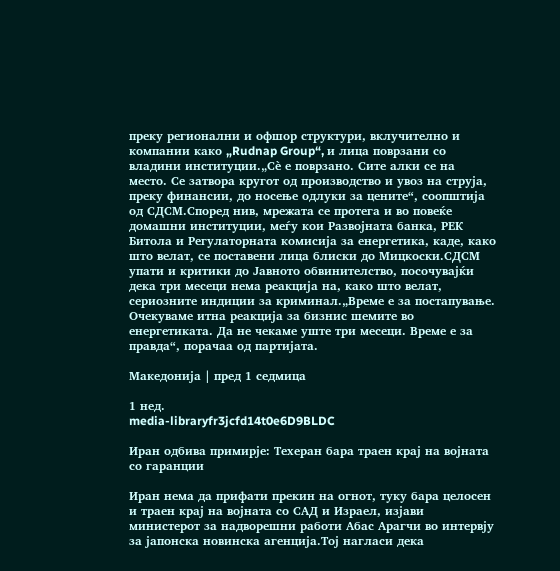преку регионални и офшор структури, вклучително и компании како „Rudnap Group“, и лица поврзани со владини институции.„Сè е поврзано. Сите алки се на место. Се затвора кругот од производство и увоз на струја, преку финансии, до носење одлуки за цените“, соопштија од СДСМ.Според нив, мрежата се протега и во повеќе домашни институции, меѓу кои Развојната банка, РЕК Битола и Регулаторната комисија за енергетика, каде, како што велат, се поставени лица блиски до Мицкоски.СДСМ упати и критики до Јавното обвинителство, посочувајќи дека три месеци нема реакција на, како што велат, сериозните индиции за криминал.„Време е за постапување. Очекуваме итна реакција за бизнис шемите во енергетиката. Да не чекаме уште три месеци. Време е за правда“, порачаа од партијата.

Македонија | пред 1 седмица

1 нед.
media-libraryfr3jcfd14t0e6D9BLDC

Иран одбива примирје: Техеран бара траен крај на војната со гаранции

Иран нема да прифати прекин на огнот, туку бара целосен и траен крај на војната со САД и Израел, изјави министерот за надворешни работи Абас Арагчи во интервју за јапонска новинска агенција.Тој нагласи дека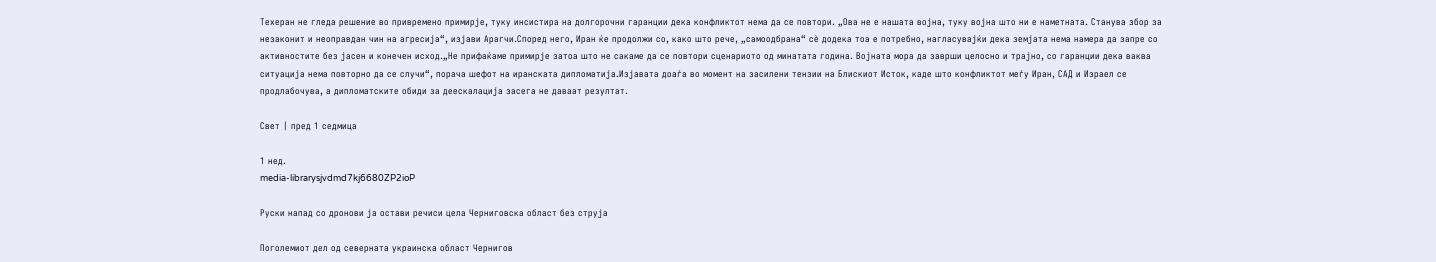Техеран не гледа решение во привремено примирје, туку инсистира на долгорочни гаранции дека конфликтот нема да се повтори. „Ова не е нашата војна, туку војна што ни е наметната. Станува збор за незаконит и неоправдан чин на агресија“, изјави Арагчи.Според него, Иран ќе продолжи со, како што рече, „самоодбрана“ сè додека тоа е потребно, нагласувајќи дека земјата нема намера да запре со активностите без јасен и конечен исход.„Не прифаќаме примирје затоа што не сакаме да се повтори сценариото од минатата година. Војната мора да заврши целосно и трајно, со гаранции дека ваква ситуација нема повторно да се случи“, порача шефот на иранската дипломатија.Изјавата доаѓа во момент на засилени тензии на Блискиот Исток, каде што конфликтот меѓу Иран, САД и Израел се продлабочува, а дипломатските обиди за деескалација засега не даваат резултат.

Свет | пред 1 седмица

1 нед.
media-librarysjvdmd7kj6680ZP2ioP

Руски напад со дронови ја остави речиси цела Черниговска област без струја

Поголемиот дел од северната украинска област Чернигов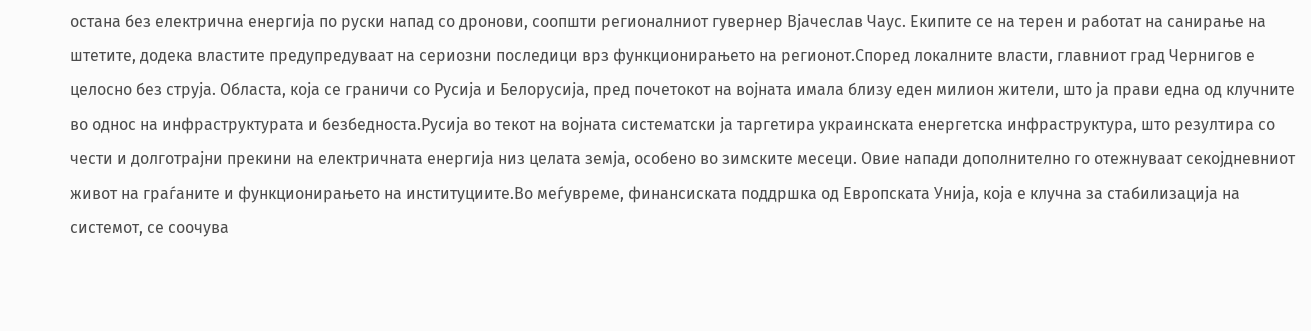остана без електрична енергија по руски напад со дронови, соопшти регионалниот гувернер Вјачеслав Чаус. Екипите се на терен и работат на санирање на штетите, додека властите предупредуваат на сериозни последици врз функционирањето на регионот.Според локалните власти, главниот град Чернигов е целосно без струја. Областа, која се граничи со Русија и Белорусија, пред почетокот на војната имала близу еден милион жители, што ја прави една од клучните во однос на инфраструктурата и безбедноста.Русија во текот на војната систематски ја таргетира украинската енергетска инфраструктура, што резултира со чести и долготрајни прекини на електричната енергија низ целата земја, особено во зимските месеци. Овие напади дополнително го отежнуваат секојдневниот живот на граѓаните и функционирањето на институциите.Во меѓувреме, финансиската поддршка од Европската Унија, која е клучна за стабилизација на системот, се соочува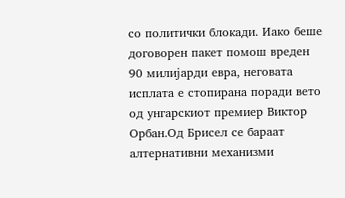со политички блокади. Иако беше договорен пакет помош вреден 90 милијарди евра, неговата исплата е стопирана поради вето од унгарскиот премиер Виктор Орбан.Од Брисел се бараат алтернативни механизми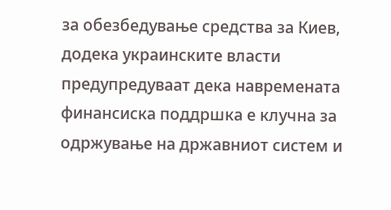за обезбедување средства за Киев, додека украинските власти предупредуваат дека навремената финансиска поддршка е клучна за одржување на државниот систем и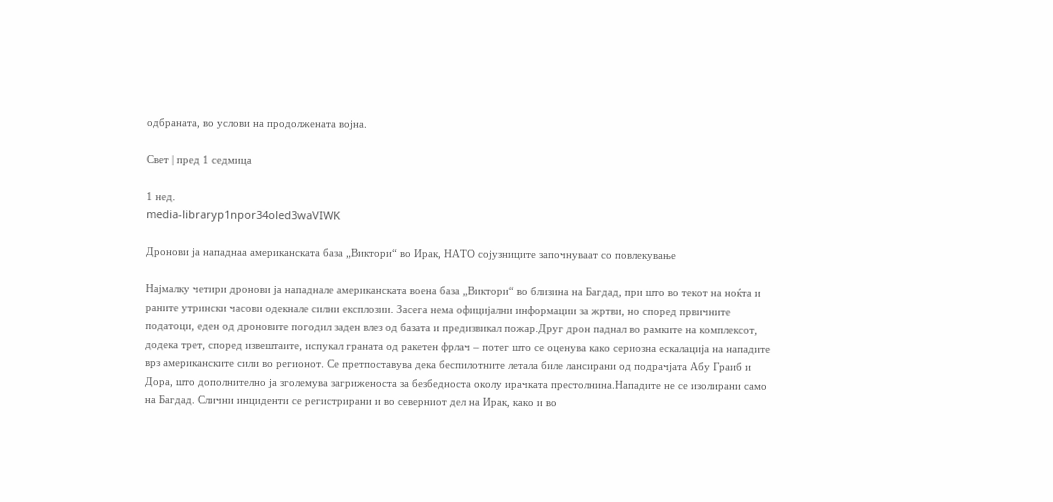одбраната, во услови на продолжената војна.

Свет | пред 1 седмица

1 нед.
media-libraryp1npor34oled3waVIWK

Дронови ја нападнаа американската база „Виктори“ во Ирак, НАТО сојузниците започнуваат со повлекување

Најмалку четири дронови ја нападнале американската воена база „Виктори“ во близина на Багдад, при што во текот на ноќта и раните утрински часови одекнале силни експлозии. Засега нема официјални информации за жртви, но според првичните податоци, еден од дроновите погодил заден влез од базата и предизвикал пожар.Друг дрон паднал во рамките на комплексот, додека трет, според извештаите, испукал граната од ракетен фрлач – потег што се оценува како сериозна ескалација на нападите врз американските сили во регионот. Се претпоставува дека беспилотните летала биле лансирани од подрачјата Абу Граиб и Дора, што дополнително ја зголемува загриженоста за безбедноста околу ирачката престолнина.Нападите не се изолирани само на Багдад. Слични инциденти се регистрирани и во северниот дел на Ирак, како и во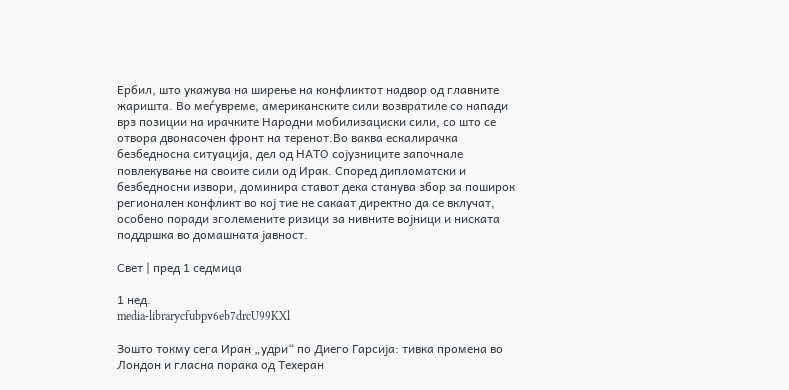Ербил, што укажува на ширење на конфликтот надвор од главните жаришта. Во меѓувреме, американските сили возвратиле со напади врз позиции на ирачките Народни мобилизациски сили, со што се отвора двонасочен фронт на теренот.Во ваква ескалирачка безбедносна ситуација, дел од НАТО сојузниците започнале повлекување на своите сили од Ирак. Според дипломатски и безбедносни извори, доминира ставот дека станува збор за поширок регионален конфликт во кој тие не сакаат директно да се вклучат, особено поради зголемените ризици за нивните војници и ниската поддршка во домашната јавност.

Свет | пред 1 седмица

1 нед.
media-librarycfubpv6eb7drcU99KXl

Зошто токму сега Иран „удри“ по Диего Гарсија: тивка промена во Лондон и гласна порака од Техеран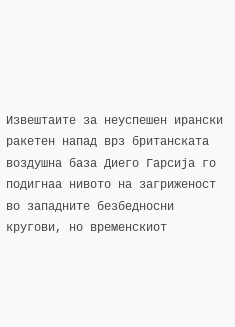Извештаите за неуспешен ирански ракетен напад врз британската воздушна база Диего Гарсија го подигнаа нивото на загриженост во западните безбедносни кругови, но временскиот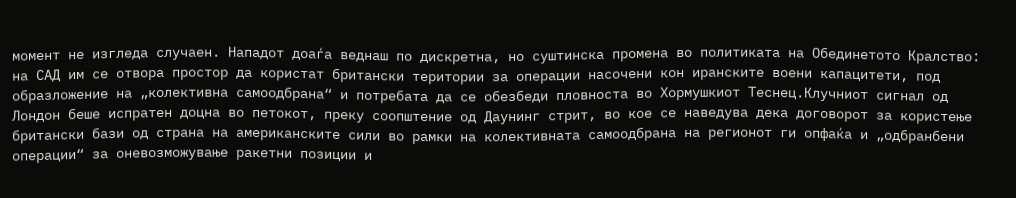момент не изгледа случаен. Нападот доаѓа веднаш по дискретна, но суштинска промена во политиката на Обединетото Кралство: на САД им се отвора простор да користат британски територии за операции насочени кон иранските воени капацитети, под образложение на „колективна самоодбрана“ и потребата да се обезбеди пловноста во Хормушкиот Теснец.Клучниот сигнал од Лондон беше испратен доцна во петокот, преку соопштение од Даунинг стрит, во кое се наведува дека договорот за користење британски бази од страна на американските сили во рамки на колективната самоодбрана на регионот ги опфаќа и „одбранбени операции“ за оневозможување ракетни позиции и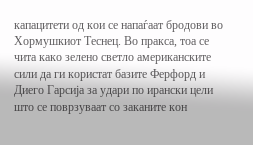капацитети од кои се напаѓаат бродови во Хормушкиот Теснец. Во пракса, тоа се чита како зелено светло американските сили да ги користат базите Ферфорд и Диего Гарсија за удари по ирански цели што се поврзуваат со заканите кон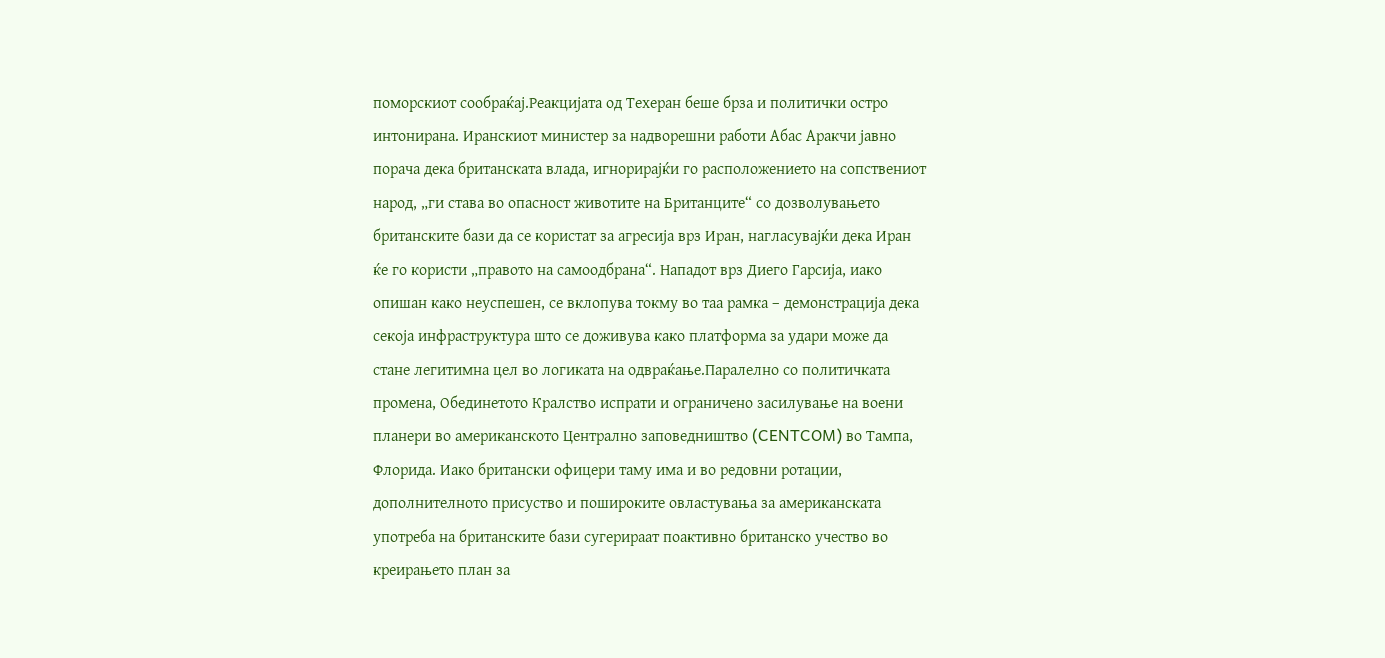поморскиот сообраќај.Реакцијата од Техеран беше брза и политички остро интонирана. Иранскиот министер за надворешни работи Абас Аракчи јавно порача дека британската влада, игнорирајќи го расположението на сопствениот народ, „ги става во опасност животите на Британците“ со дозволувањето британските бази да се користат за агресија врз Иран, нагласувајќи дека Иран ќе го користи „правото на самоодбрана“. Нападот врз Диего Гарсија, иако опишан како неуспешен, се вклопува токму во таа рамка – демонстрација дека секоја инфраструктура што се доживува како платформа за удари може да стане легитимна цел во логиката на одвраќање.Паралелно со политичката промена, Обединетото Кралство испрати и ограничено засилување на воени планери во американското Централно заповедништво (CENTCOM) во Тампа, Флорида. Иако британски офицери таму има и во редовни ротации, дополнителното присуство и пошироките овластувања за американската употреба на британските бази сугерираат поактивно британско учество во креирањето план за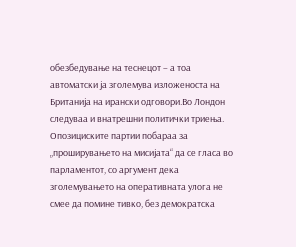обезбедување на теснецот – а тоа автоматски ја зголемува изложеноста на Британија на ирански одговори.Во Лондон следуваа и внатрешни политички триења. Опозициските партии побараа за „проширувањето на мисијата“ да се гласа во парламентот, со аргумент дека зголемувањето на оперативната улога не смее да помине тивко, без демократска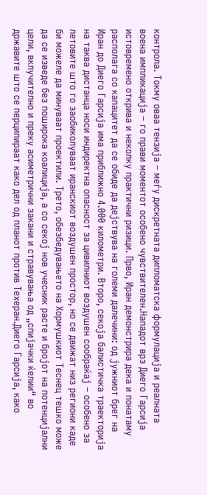контрола. Токму оваа тензија – меѓу дискретната дипломатска формулација и реалната воена импликација – го прави моментот особено чувствителен.Нападот врз Диего Гарсија истовремено открива и неколку практични ризици. Прво, Иран демонстрира дека и понатаму располага со капацитет да се обиде да дејствува на големи далечини: од јужниот брег на Иран до Диего Гарсија има приближно 4.000 километри. Второ, секоја балистичка траекторија на таква дистанца носи индиректна опасност за цивилниот воздушен сообраќај – особено за летовите што го заобиколуваат иранскиот воздушен простор, но се движат низ региони каде би можеле да минуваат проектили. Трето, обезбедувањето на Хормушкиот Теснец тешко може да се изведе без поширока коалиција, а со секој нов учесник расте и бројот на потенцијални цели, вклучително и преку асиметрични закани и стравувања од „спијачки ќелии“ во државите што се перципираат како дел од планот против Техеран.Диего Гарсија, како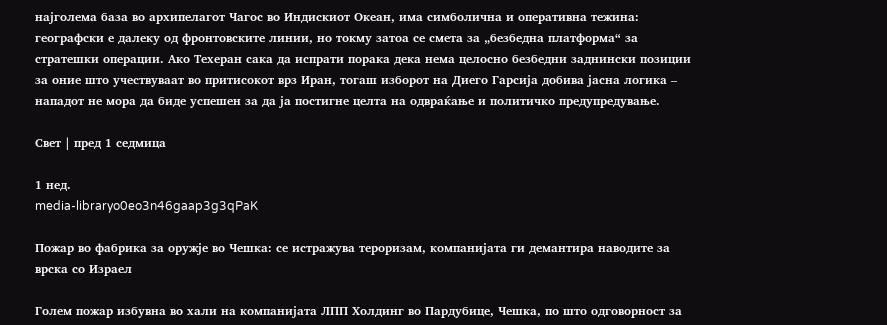најголема база во архипелагот Чагос во Индискиот Океан, има симболична и оперативна тежина: географски е далеку од фронтовските линии, но токму затоа се смета за „безбедна платформа“ за стратешки операции. Ако Техеран сака да испрати порака дека нема целосно безбедни заднински позиции за оние што учествуваат во притисокот врз Иран, тогаш изборот на Диего Гарсија добива јасна логика – нападот не мора да биде успешен за да ја постигне целта на одвраќање и политичко предупредување.

Свет | пред 1 седмица

1 нед.
media-libraryo0eo3n46gaap3g3qPaK

Пожар во фабрика за оружје во Чешка: се истражува тероризам, компанијата ги демантира наводите за врска со Израел

Голем пожар избувна во хали на компанијата ЛПП Холдинг во Пардубице, Чешка, по што одговорност за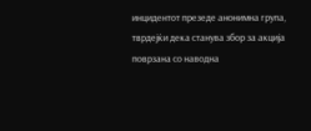инцидентот презеде анонимна група, тврдејќи дека станува збор за акција поврзана со наводна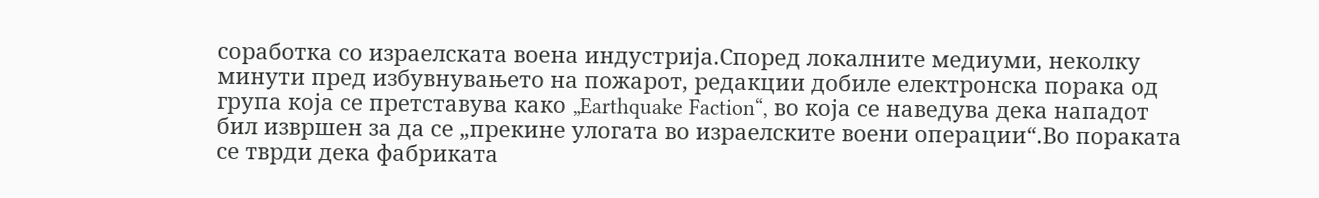соработка со израелската воена индустрија.Според локалните медиуми, неколку минути пред избувнувањето на пожарот, редакции добиле електронска порака од група која се претставува како „Earthquake Faction“, во која се наведува дека нападот бил извршен за да се „прекине улогата во израелските воени операции“.Во пораката се тврди дека фабриката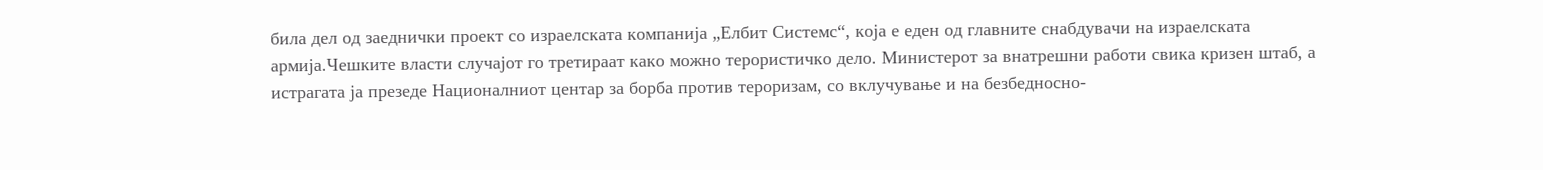била дел од заеднички проект со израелската компанија „Елбит Системс“, која е еден од главните снабдувачи на израелската армија.Чешките власти случајот го третираат како можно терористичко дело. Министерот за внатрешни работи свика кризен штаб, а истрагата ја презеде Националниот центар за борба против тероризам, со вклучување и на безбедносно-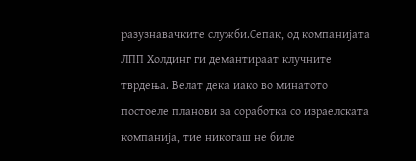разузнавачките служби.Сепак, од компанијата ЛПП Холдинг ги демантираат клучните тврдења. Велат дека иако во минатото постоеле планови за соработка со израелската компанија, тие никогаш не биле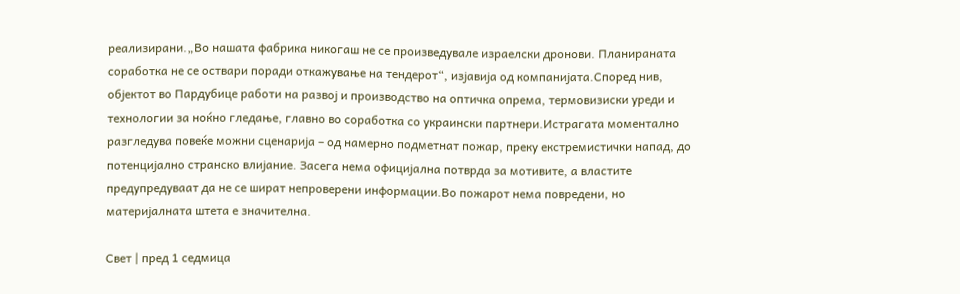реализирани.„Во нашата фабрика никогаш не се произведувале израелски дронови. Планираната соработка не се оствари поради откажување на тендерот“, изјавија од компанијата.Според нив, објектот во Пардубице работи на развој и производство на оптичка опрема, термовизиски уреди и технологии за ноќно гледање, главно во соработка со украински партнери.Истрагата моментално разгледува повеќе можни сценарија – од намерно подметнат пожар, преку екстремистички напад, до потенцијално странско влијание. Засега нема официјална потврда за мотивите, а властите предупредуваат да не се шират непроверени информации.Во пожарот нема повредени, но материјалната штета е значителна.

Свет | пред 1 седмица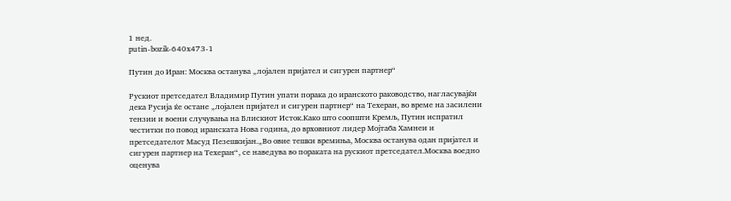1 нед.
putin-bozik-640x473-1

Путин до Иран: Москва останува „лојален пријател и сигурен партнер“

Рускиот претседател Владимир Путин упати порака до иранското раководство, нагласувајќи дека Русија ќе остане „лојален пријател и сигурен партнер“ на Техеран, во време на засилени тензии и воени случувања на Блискиот Исток.Како што соопшти Кремљ, Путин испратил честитки по повод иранската Нова година, до врховниот лидер Мојтаба Хамнеи и претседателот Масуд Пезешкијан.„Во овие тешки времиња, Москва останува одан пријател и сигурен партнер на Техеран“, се наведува во пораката на рускиот претседател.Москва воедно оценува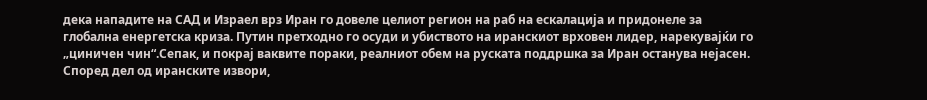дека нападите на САД и Израел врз Иран го довеле целиот регион на раб на ескалација и придонеле за глобална енергетска криза. Путин претходно го осуди и убиството на иранскиот врховен лидер, нарекувајќи го „циничен чин“.Сепак, и покрај ваквите пораки, реалниот обем на руската поддршка за Иран останува нејасен. Според дел од иранските извори,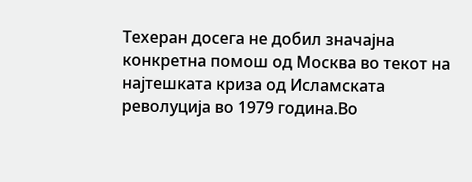Техеран досега не добил значајна конкретна помош од Москва во текот на најтешката криза од Исламската револуција во 1979 година.Во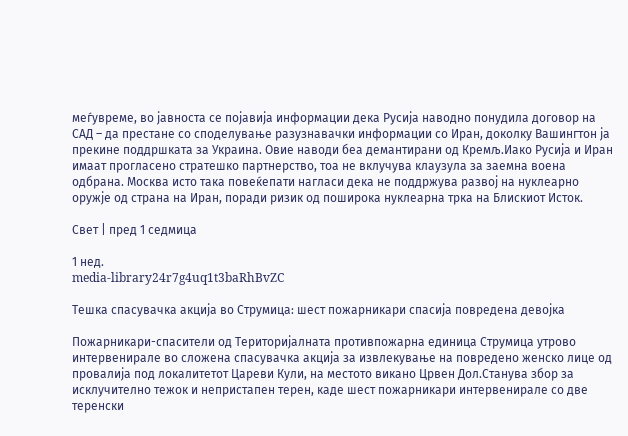меѓувреме, во јавноста се појавија информации дека Русија наводно понудила договор на САД – да престане со споделување разузнавачки информации со Иран, доколку Вашингтон ја прекине поддршката за Украина. Овие наводи беа демантирани од Кремљ.Иако Русија и Иран имаат прогласено стратешко партнерство, тоа не вклучува клаузула за заемна воена одбрана. Москва исто така повеќепати нагласи дека не поддржува развој на нуклеарно оружје од страна на Иран, поради ризик од поширока нуклеарна трка на Блискиот Исток.

Свет | пред 1 седмица

1 нед.
media-library24r7g4uq1t3baRhBvZC

Тешка спасувачка акција во Струмица: шест пожарникари спасија повредена девојка

Пожарникари-спасители од Територијалната противпожарна единица Струмица утрово интервенирале во сложена спасувачка акција за извлекување на повредено женско лице од провалија под локалитетот Цареви Кули, на местото викано Црвен Дол.Станува збор за исклучително тежок и непристапен терен, каде шест пожарникари интервенирале со две теренски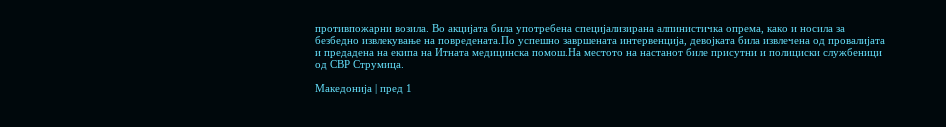противпожарни возила. Во акцијата била употребена специјализирана алпинистичка опрема, како и носила за безбедно извлекување на повредената.По успешно завршената интервенција, девојката била извлечена од провалијата и предадена на екипа на Итната медицинска помош.На местото на настанот биле присутни и полициски службеници од СВР Струмица.

Македонија | пред 1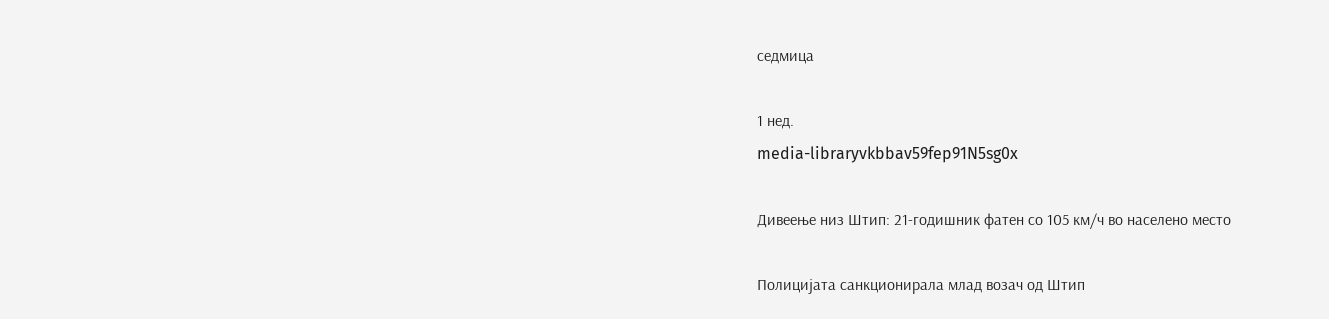седмица

1 нед.
media-libraryvkbbav59fep91N5sg0x

Дивеење низ Штип: 21-годишник фатен со 105 км/ч во населено место

Полицијата санкционирала млад возач од Штип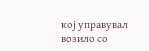кој управувал возило со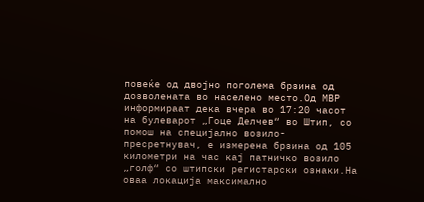повеќе од двојно поголема брзина од дозволената во населено место.Од МВР информираат дека вчера во 17:20 часот на булеварот „Гоце Делчев“ во Штип, со помош на специјално возило-пресретнувач, е измерена брзина од 105 километри на час кај патничко возило „голф“ со штипски регистарски ознаки.На оваа локација максимално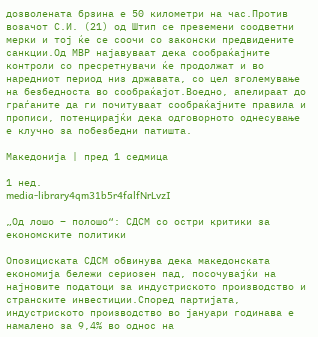дозволената брзина е 50 километри на час.Против возачот С.И. (21) од Штип се преземени соодветни мерки и тој ќе се соочи со законски предвидените санкции.Од МВР најавуваат дека сообраќајните контроли со пресретнувачи ќе продолжат и во наредниот период низ државата, со цел зголемување на безбедноста во сообраќајот.Воедно, апелираат до граѓаните да ги почитуваат сообраќајните правила и прописи, потенцирајќи дека одговорното однесување е клучно за побезбедни патишта.

Македонија | пред 1 седмица

1 нед.
media-library4qm31b5r4falfNrLvzI

„Од лошо – полошо“: СДСМ со остри критики за економските политики

Опозициската СДСМ обвинува дека македонската економија бележи сериозен пад, посочувајќи на најновите податоци за индустриското производство и странските инвестиции.Според партијата, индустриското производство во јануари годинава е намалено за 9,4% во однос на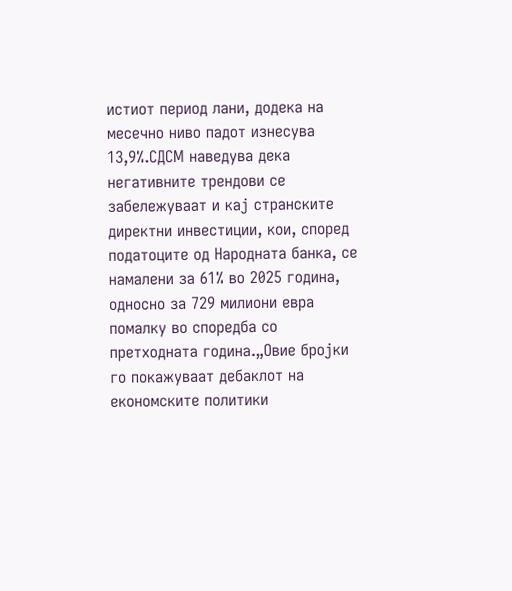истиот период лани, додека на месечно ниво падот изнесува 13,9%.СДСМ наведува дека негативните трендови се забележуваат и кај странските директни инвестиции, кои, според податоците од Народната банка, се намалени за 61% во 2025 година, односно за 729 милиони евра помалку во споредба со претходната година.„Овие бројки го покажуваат дебаклот на економските политики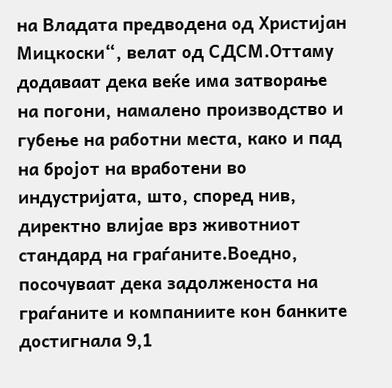на Владата предводена од Христијан Мицкоски“, велат од СДСМ.Оттаму додаваат дека веќе има затворање на погони, намалено производство и губење на работни места, како и пад на бројот на вработени во индустријата, што, според нив, директно влијае врз животниот стандард на граѓаните.Воедно, посочуваат дека задолженоста на граѓаните и компаниите кон банките достигнала 9,1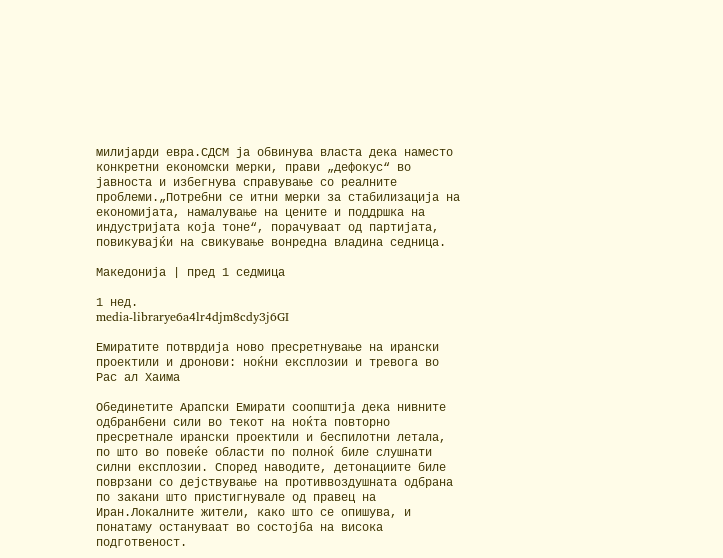милијарди евра.СДСМ ја обвинува власта дека наместо конкретни економски мерки, прави „дефокус“ во јавноста и избегнува справување со реалните проблеми.„Потребни се итни мерки за стабилизација на економијата, намалување на цените и поддршка на индустријата која тоне“, порачуваат од партијата, повикувајќи на свикување вонредна владина седница.

Македонија | пред 1 седмица

1 нед.
media-librarye6a4lr4djm8cdy3j6GI

Емиратите потврдија ново пресретнување на ирански проектили и дронови: ноќни експлозии и тревога во Рас ал Хаима

Обединетите Арапски Емирати соопштија дека нивните одбранбени сили во текот на ноќта повторно пресретнале ирански проектили и беспилотни летала, по што во повеќе области по полноќ биле слушнати силни експлозии. Според наводите, детонациите биле поврзани со дејствување на противвоздушната одбрана по закани што пристигнувале од правец на Иран.Локалните жители, како што се опишува, и понатаму остануваат во состојба на висока подготвеност.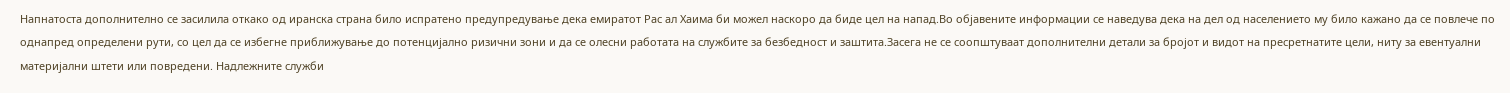Напнатоста дополнително се засилила откако од иранска страна било испратено предупредување дека емиратот Рас ал Хаима би можел наскоро да биде цел на напад.Во објавените информации се наведува дека на дел од населението му било кажано да се повлече по однапред определени рути, со цел да се избегне приближување до потенцијално ризични зони и да се олесни работата на службите за безбедност и заштита.Засега не се соопштуваат дополнителни детали за бројот и видот на пресретнатите цели, ниту за евентуални материјални штети или повредени. Надлежните служби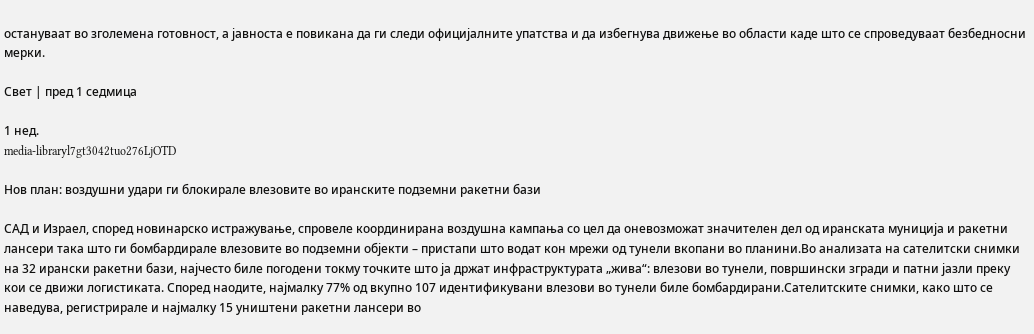остануваат во зголемена готовност, а јавноста е повикана да ги следи официјалните упатства и да избегнува движење во области каде што се спроведуваат безбедносни мерки.

Свет | пред 1 седмица

1 нед.
media-libraryl7gt3042tuo276LjOTD

Нов план: воздушни удари ги блокирале влезовите во иранските подземни ракетни бази

САД и Израел, според новинарско истражување, спровеле координирана воздушна кампања со цел да оневозможат значителен дел од иранската муниција и ракетни лансери така што ги бомбардирале влезовите во подземни објекти – пристапи што водат кон мрежи од тунели вкопани во планини.Во анализата на сателитски снимки на 32 ирански ракетни бази, најчесто биле погодени токму точките што ја држат инфраструктурата „жива“: влезови во тунели, површински згради и патни јазли преку кои се движи логистиката. Според наодите, најмалку 77% од вкупно 107 идентификувани влезови во тунели биле бомбардирани.Сателитските снимки, како што се наведува, регистрирале и најмалку 15 уништени ракетни лансери во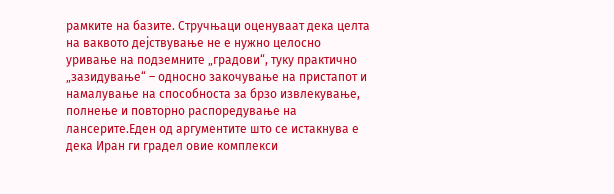рамките на базите. Стручњаци оценуваат дека целта на ваквото дејствување не е нужно целосно уривање на подземните „градови“, туку практично „зазидување“ – односно закочување на пристапот и намалување на способноста за брзо извлекување, полнење и повторно распоредување на лансерите.Еден од аргументите што се истакнува е дека Иран ги градел овие комплекси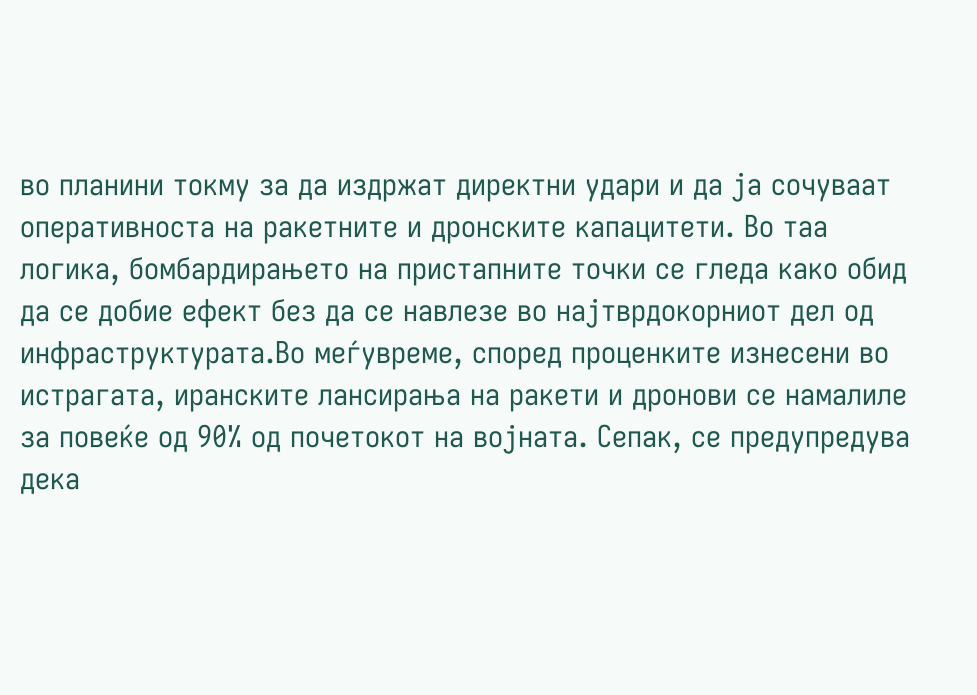во планини токму за да издржат директни удари и да ја сочуваат оперативноста на ракетните и дронските капацитети. Во таа логика, бомбардирањето на пристапните точки се гледа како обид да се добие ефект без да се навлезе во најтврдокорниот дел од инфраструктурата.Во меѓувреме, според проценките изнесени во истрагата, иранските лансирања на ракети и дронови се намалиле за повеќе од 90% од почетокот на војната. Сепак, се предупредува дека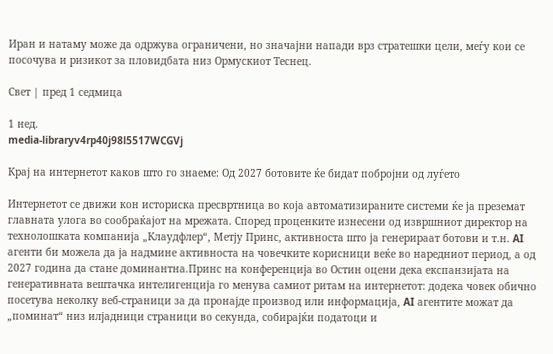Иран и натаму може да одржува ограничени, но значајни напади врз стратешки цели, меѓу кои се посочува и ризикот за пловидбата низ Ормускиот Теснец.

Свет | пред 1 седмица

1 нед.
media-libraryv4rp40j98l5517WCGVj

Крај на интернетот каков што го знаеме: Од 2027 ботoвите ќе бидат побројни од луѓето

Интернетот се движи кон историска пресвртница во која автоматизираните системи ќе ја преземат главната улога во сообраќајот на мрежата. Според проценките изнесени од извршниот директор на технолошката компанија „Клаудфлер“, Метју Принс, активноста што ја генерираат ботови и т.н. AI агенти би можела да ја надмине активноста на човечките корисници веќе во наредниот период, а од 2027 година да стане доминантна.Принс на конференција во Остин оцени дека експанзијата на генеративната вештачка интелигенција го менува самиот ритам на интернетот: додека човек обично посетува неколку веб-страници за да пронајде производ или информација, AI агентите можат да „поминат“ низ илјадници страници во секунда, собирајќи податоци и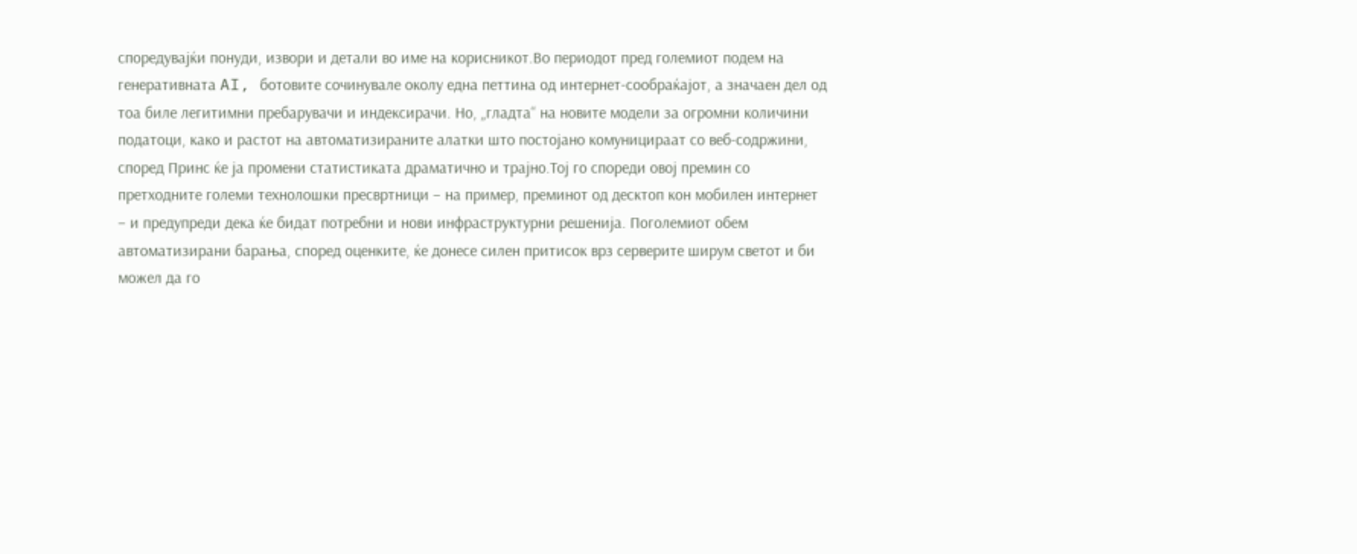споредувајќи понуди, извори и детали во име на корисникот.Во периодот пред големиот подем на генеративната AI, ботовите сочинувале околу една петтина од интернет-сообраќајот, а значаен дел од тоа биле легитимни пребарувачи и индексирачи. Но, „гладта“ на новите модели за огромни количини податоци, како и растот на автоматизираните алатки што постојано комуницираат со веб-содржини, според Принс ќе ја промени статистиката драматично и трајно.Тој го спореди овој премин со претходните големи технолошки пресвртници – на пример, преминот од десктоп кон мобилен интернет – и предупреди дека ќе бидат потребни и нови инфраструктурни решенија. Поголемиот обем автоматизирани барања, според оценките, ќе донесе силен притисок врз серверите ширум светот и би можел да го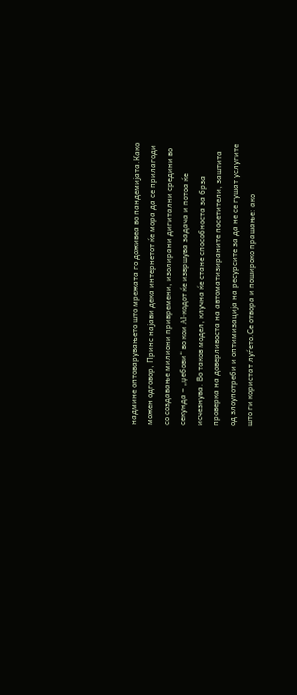надмине оптоварувањето што мрежата го доживеа во пандемијата.Како можен одговор, Принс најави дека интернетот ќе мора да се прилагоди со создавање милиони привремени, изолирани дигитални средини во секунда – „џебови“ во кои AI-кодот ќе извршува задача и потоа ќе исчезнува. Во таков модел, клучна ќе стане способноста за брза проверка на доверливоста на автоматизираните посетители, заштита од злоупотреби и оптимизација на ресурсите за да не се гушат услугите што ги користат луѓето.Се отвора и пошироко прашање: ако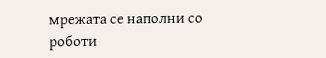мрежата се наполни со роботи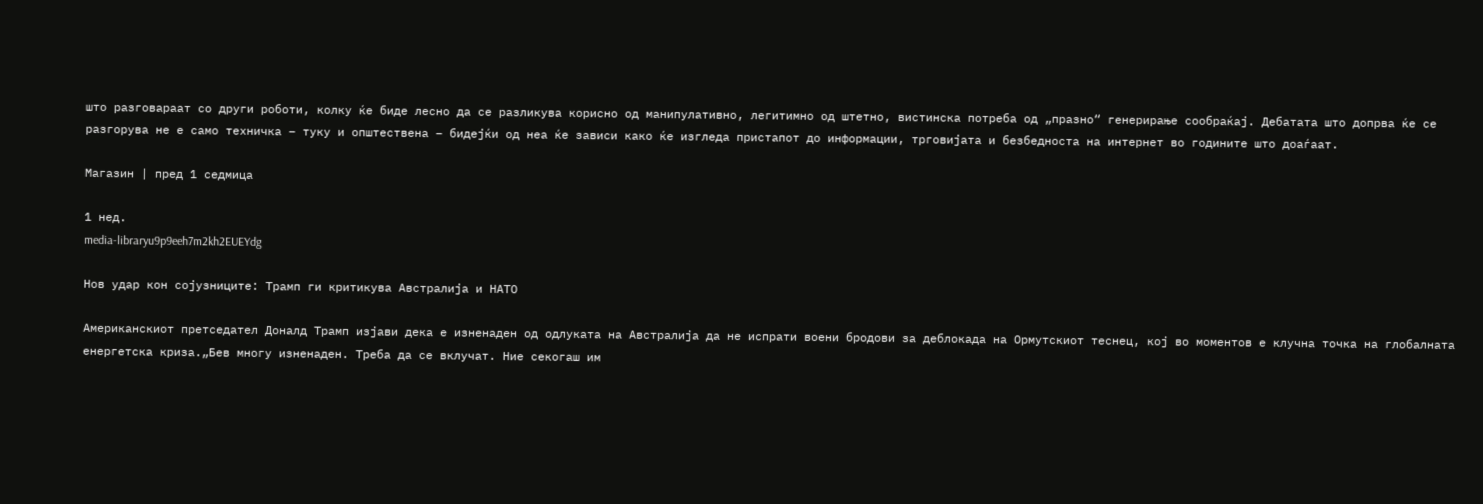што разговараат со други роботи, колку ќе биде лесно да се разликува корисно од манипулативно, легитимно од штетно, вистинска потреба од „празно“ генерирање сообраќај. Дебатата што допрва ќе се разгорува не е само техничка – туку и општествена – бидејќи од неа ќе зависи како ќе изгледа пристапот до информации, трговијата и безбедноста на интернет во годините што доаѓаат.

Магазин | пред 1 седмица

1 нед.
media-libraryu9p9eeh7m2kh2EUEYdg

Нов удар кон сојузниците: Трамп ги критикува Австралија и НАТО

Американскиот претседател Доналд Трамп изјави дека е изненаден од одлуката на Австралија да не испрати воени бродови за деблокада на Ормутскиот теснец, кој во моментов е клучна точка на глобалната енергетска криза.„Бев многу изненаден. Треба да се вклучат. Ние секогаш им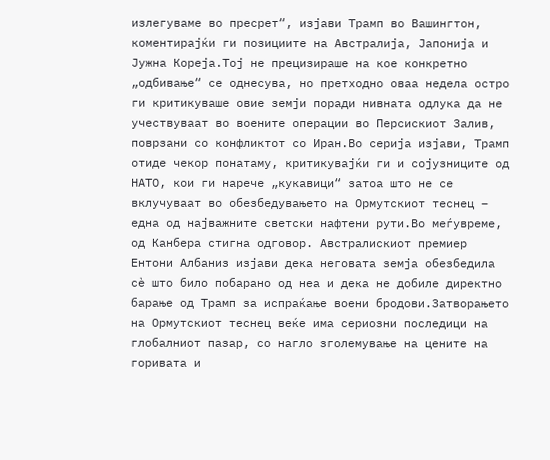излегуваме во пресрет“, изјави Трамп во Вашингтон, коментирајќи ги позициите на Австралија, Јапонија и Јужна Кореја.Тој не прецизираше на кое конкретно „одбивање“ се однесува, но претходно оваа недела остро ги критикуваше овие земји поради нивната одлука да не учествуваат во воените операции во Персискиот Залив, поврзани со конфликтот со Иран.Во серија изјави, Трамп отиде чекор понатаму, критикувајќи ги и сојузниците од НАТО, кои ги нарече „кукавици“ затоа што не се вклучуваат во обезбедувањето на Ормутскиот теснец – една од најважните светски нафтени рути.Во меѓувреме, од Канбера стигна одговор. Австралискиот премиер Ентони Албаниз изјави дека неговата земја обезбедила сè што било побарано од неа и дека не добиле директно барање од Трамп за испраќање воени бродови.Затворањето на Ормутскиот теснец веќе има сериозни последици на глобалниот пазар, со нагло зголемување на цените на горивата и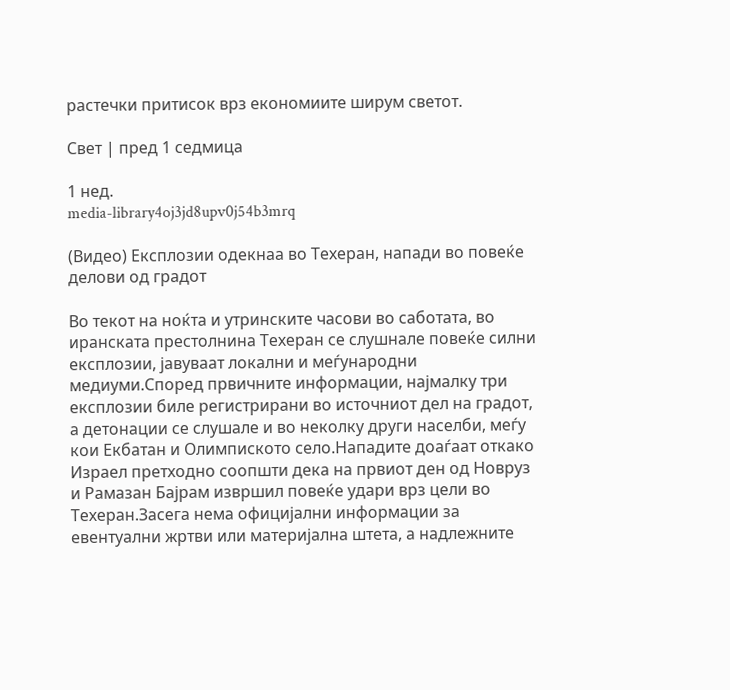растечки притисок врз економиите ширум светот.

Свет | пред 1 седмица

1 нед.
media-library4oj3jd8upv0j54b3mrq

(Видео) Експлозии одекнаа во Техеран, напади во повеќе делови од градот

Во текот на ноќта и утринските часови во саботата, во иранската престолнина Техеран се слушнале повеќе силни експлозии, јавуваат локални и меѓународни медиуми.Според првичните информации, најмалку три експлозии биле регистрирани во источниот дел на градот, а детонации се слушале и во неколку други населби, меѓу кои Екбатан и Олимпиското село.Нападите доаѓаат откако Израел претходно соопшти дека на првиот ден од Новруз и Рамазан Бајрам извршил повеќе удари врз цели во Техеран.Засега нема официјални информации за евентуални жртви или материјална штета, а надлежните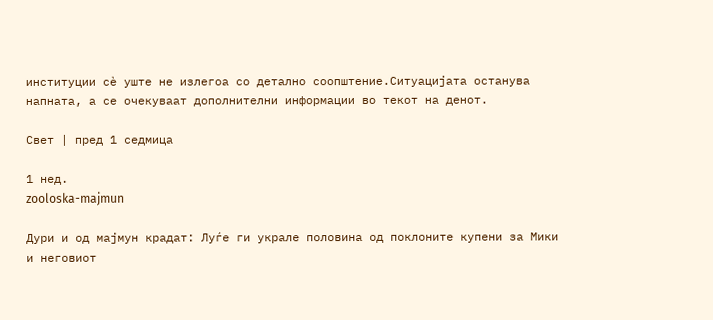институции сè уште не излегоа со детално соопштение.Ситуацијата останува напната, а се очекуваат дополнителни информации во текот на денот.

Свет | пред 1 седмица

1 нед.
zooloska-majmun

Дури и од мајмун крадат: Луѓе ги украле половина од поклоните купени за Мики и неговиот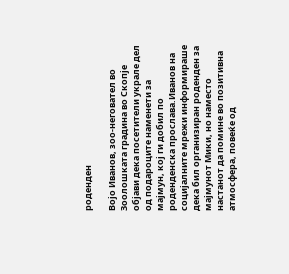роденден

Војо Иванов, зоо-неговател во Зоолошката градина во Скопје објави дека посетители украле дел од подароците наменети за мајмун, кој ги добил по роденденска прослава.Иванов на социјалните мрежи информираше дека бил организиран роденден за мајмунот Мики, но наместо настанот да помине во позитивна атмосфера, повеќе од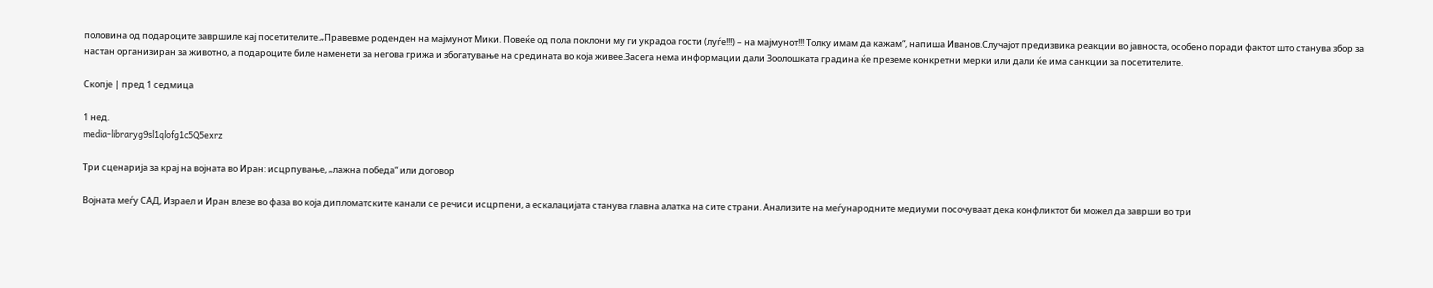половина од подароците завршиле кај посетителите.„Правевме роденден на мајмунот Мики. Повеќе од пола поклони му ги украдоа гости (луѓе!!!) – на мајмунот!!! Толку имам да кажам“, напиша Иванов.Случајот предизвика реакции во јавноста, особено поради фактот што станува збор за настан организиран за животно, а подароците биле наменети за негова грижа и збогатување на средината во која живее.Засега нема информации дали Зоолошката градина ќе преземе конкретни мерки или дали ќе има санкции за посетителите.

Скопје | пред 1 седмица

1 нед.
media-libraryg9sl1qlofg1c5Q5exrz

Три сценарија за крај на војната во Иран: исцрпување, „лажна победа“ или договор

Војната меѓу САД, Израел и Иран влезе во фаза во која дипломатските канали се речиси исцрпени, а ескалацијата станува главна алатка на сите страни. Анализите на меѓународните медиуми посочуваат дека конфликтот би можел да заврши во три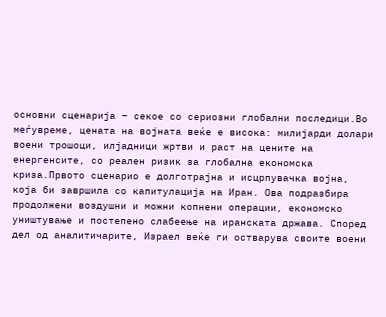основни сценарија – секое со сериозни глобални последици.Во меѓувреме, цената на војната веќе е висока: милијарди долари воени трошоци, илјадници жртви и раст на цените на енергенсите, со реален ризик за глобална економска криза.Првото сценарио е долготрајна и исцрпувачка војна, која би завршила со капитулација на Иран. Ова подразбира продолжени воздушни и можни копнени операции, економско уништување и постепено слабеење на иранската држава. Според дел од аналитичарите, Израел веќе ги остварува своите воени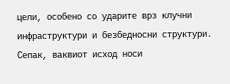цели, особено со ударите врз клучни инфраструктури и безбедносни структури. Сепак, ваквиот исход носи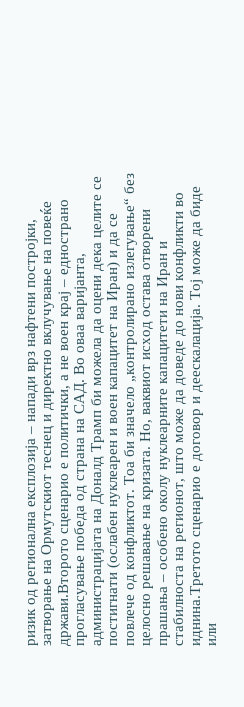ризик од регионална експлозија – напади врз нафтени постројки, затворање на Ормутскиот теснец и директно вклучување на повеќе држави.Второто сценарио е политички, а не воен крај – еднострано прогласување победа од страна на САД. Во оваа варијанта, администрацијата на Доналд Трамп би можела да оцени дека целите се постигнати (ослабен нуклеарен и воен капацитет на Иран) и да се повлече од конфликтот. Тоа би значело „контролирано излегување“ без целосно решавање на кризата. Но, ваквиот исход остава отворени прашања – особено околу нуклеарните капацитети на Иран и стабилноста на регионот, што може да доведе до нови конфликти во иднина.Третото сценарио е договор и деескалација. Тој може да биде или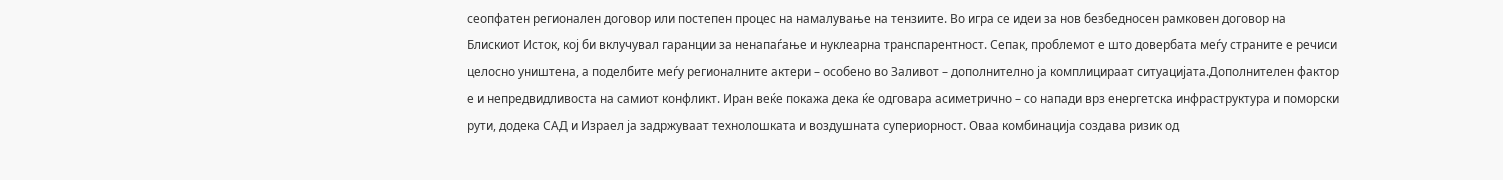сеопфатен регионален договор или постепен процес на намалување на тензиите. Во игра се идеи за нов безбедносен рамковен договор на Блискиот Исток, кој би вклучувал гаранции за ненапаѓање и нуклеарна транспарентност. Сепак, проблемот е што довербата меѓу страните е речиси целосно уништена, а поделбите меѓу регионалните актери – особено во Заливот – дополнително ја комплицираат ситуацијата.Дополнителен фактор е и непредвидливоста на самиот конфликт. Иран веќе покажа дека ќе одговара асиметрично – со напади врз енергетска инфраструктура и поморски рути, додека САД и Израел ја задржуваат технолошката и воздушната супериорност. Оваа комбинација создава ризик од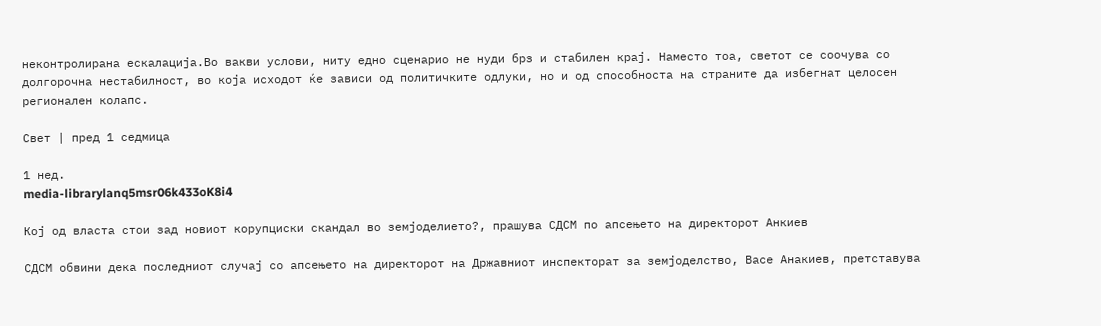неконтролирана ескалација.Во вакви услови, ниту едно сценарио не нуди брз и стабилен крај. Наместо тоа, светот се соочува со долгорочна нестабилност, во која исходот ќе зависи од политичките одлуки, но и од способноста на страните да избегнат целосен регионален колапс.

Свет | пред 1 седмица

1 нед.
media-librarylanq5msr06k433oK8i4

Кој од власта стои зад новиот корупциски скандал во земјоделието?, прашува СДСМ по апсењето на директорот Анкиев

СДСМ обвини дека последниот случај со апсењето на директорот на Државниот инспекторат за земјоделство, Васе Анакиев, претставува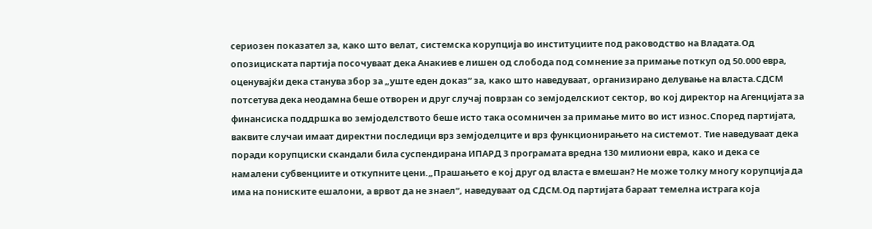сериозен показател за, како што велат, системска корупција во институциите под раководство на Владата.Од опозициската партија посочуваат дека Анакиев е лишен од слобода под сомнение за примање поткуп од 50.000 евра, оценувајќи дека станува збор за „уште еден доказ“ за, како што наведуваат, организирано делување на власта.СДСМ потсетува дека неодамна беше отворен и друг случај поврзан со земјоделскиот сектор, во кој директор на Агенцијата за финансиска поддршка во земјоделството беше исто така осомничен за примање мито во ист износ.Според партијата, ваквите случаи имаат директни последици врз земјоделците и врз функционирањето на системот. Тие наведуваат дека поради корупциски скандали била суспендирана ИПАРД 3 програмата вредна 130 милиони евра, како и дека се намалени субвенциите и откупните цени.„Прашањето е кој друг од власта е вмешан? Не може толку многу корупција да има на пониските ешалони, а врвот да не знаел“, наведуваат од СДСМ.Од партијата бараат темелна истрага која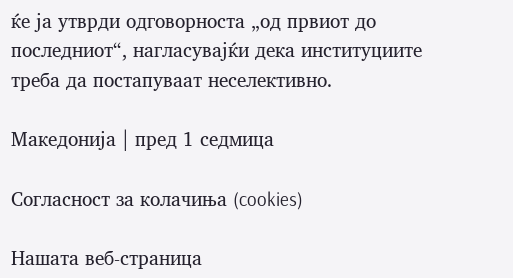ќе ја утврди одговорноста „од првиот до последниот“, нагласувајќи дека институциите треба да постапуваат неселективно.

Македонија | пред 1 седмица

Согласност за колачиња (cookies)

Нашата веб-страница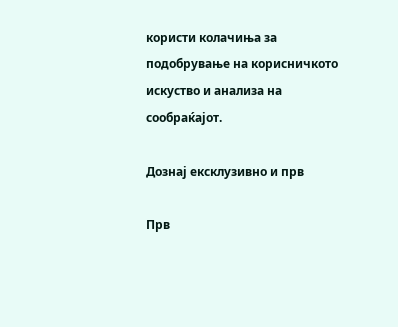користи колачиња за подобрување на корисничкото искуство и анализа на сообраќајот.

Дознај ексклузивно и прв

Прв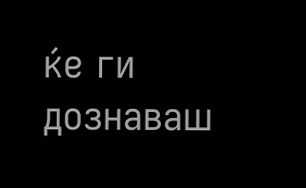ќе ги дознаваш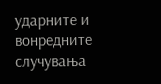ударните и вонредните случувања